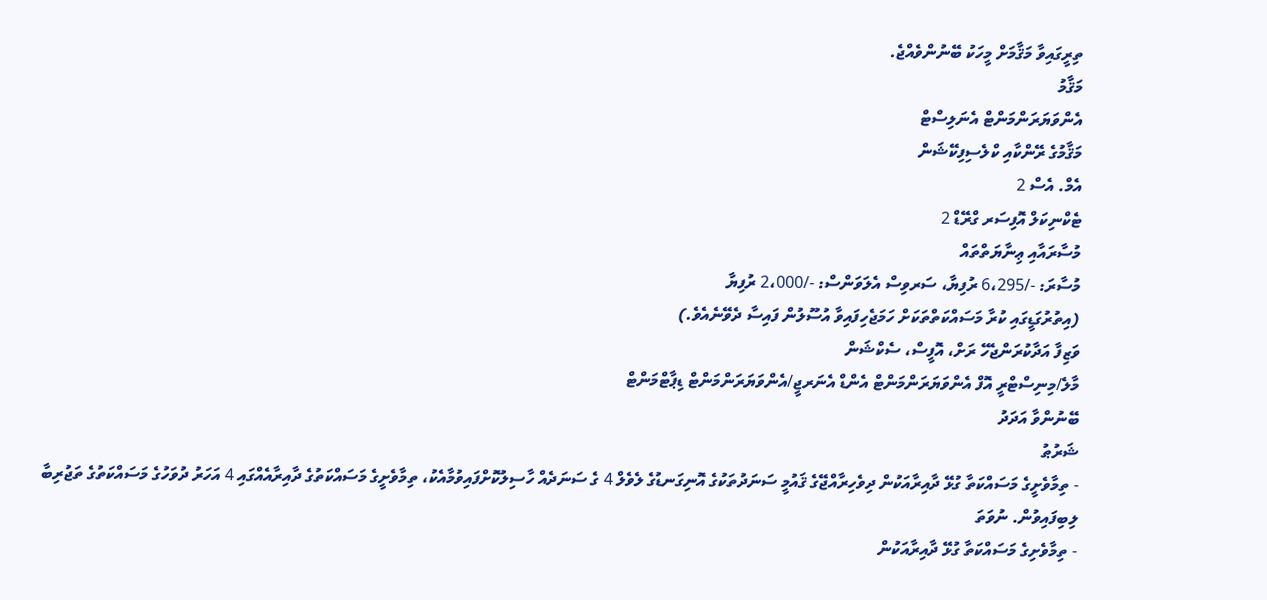ތިރީގައިވާ މަޤާމަށް މީހަކު ބޭނުންވެއްޖެ.
މަޤާމު
އެންވަޔަރަންމަންޓް އެނަލިސްޓް
މަޤާމުގެ ރޭންކާއި ކްލެސިފިކޭޝަން
އެމް. އެސް 2
ޓެކްނިކަލް އޮފިސަރ ގްރޭޑް 2
މުސާރައާއި ޢިނާޔަތްތައް
މުސާރަ: -/6،295 ރުފިޔާ، ސަރވިސް އެލަވަންސް: -/2،000 ރުފިޔާ
(އިތުރުގަޑީގައި ކުރާ މަސައްކަތްތަކަށް ހަމަޖެހިފައިވާ އުސޫލުން ފައިސާ ދެވޭނެއެވެ.)
ވަޒިފާ އަދާކުރަންޖެހޭ ރަށް، އޮފީސް، ސެކްޝަން
މާލެ/މިނިސްޓްރީ އޮފް އެންވަޔަރަންމަންޓް އެންޑް އެނަރޖީ/އެންވަޔަރަންމަންޓް ޑިޕާޓްމަންޓް
ބޭނުންވާ އަދަދު
ޝަރުޠު
- ތިމާވެށީގެ މަސައްކަތާ ގުޅޭ ދާއިރާއަކުން ދިވެހިރާއްޖޭގެ ޤައުމީ ސަނަދުތަކުގެ އޮނިގަނޑުގެ ލެވެލް 4 ގެ ސަނަދެއް ހާސިލުކޮށްފައިވުމާއެކު، ތިމާވެށީގެ މަސައްކަތުގެ ދާއިރާއެއްގައި 4 އަހަރު ދުވަހުގެ މަސައްކަތުގެ ތަޖުރިބާ ލިބިފައިވުން. ނުވަތަ
- ތިމާވެށިގެ މަސައްކަތާ ގުޅޭ ދާއިރާއަކުން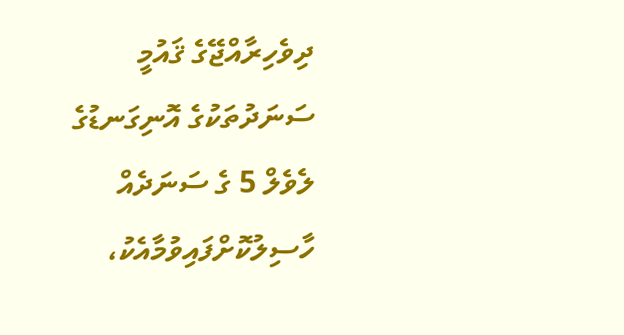ދިވެހިރާއްޖޭގެ ޤައުމީ ސަނަދުތަކުގެ އޮނިގަނޑުގެ ލެވެލް 5 ގެ ސަނަދެއް ހާސިލުކޮށްފައިވުމާއެކު،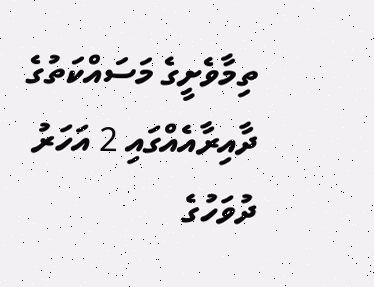ތިމާވެށީގެ މަސައްކަތުގެ ދާއިރާއެއްގައި 2 އަހަރު ދުވަހުގެ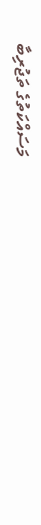މަސައްކަތުގެ ތަޖުރިބާ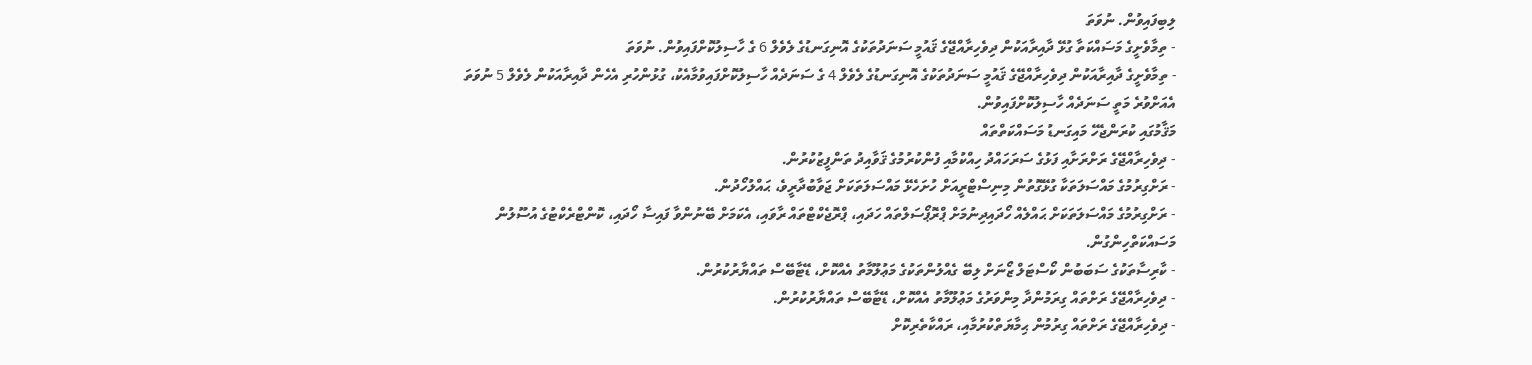ލިބިފައިވުން. ނުވަތަ
- ތިމާވެށީގެ މަސައްކަތާ ގުޅޭ ދާއިރާއަކުން ދިވެހިރާއްޖޭގެ ޤައުމީ ސަނަދުތަކުގެ އޮނިގަނޑުގެ ލެވެލް 6 ގެ ހާސިލުކޮށްފައިވުން. ނުވަތަ
- ތިމާވެށީގެ ދާއިރާއަކުން ދިވެހިރާއްޖޭގެ ޤައުމީ ސަނަދުތަކުގެ އޮނިގަނޑުގެ ލެވެލް 4 ގެ ސަނަދެއް ހާސިލުކޮށްފައިވުމާއެކު، ގުޅުންހުރި އެހެން ދާއިރާއަކުން ލެވެލް 5 ނުވަތަ އެއަށްވުރެ މަތީ ސަނަދެއް ހާސިލުކޮށްފައިވުން.
މަޤާމުގައި ކުރަންޖެހޭ މައިގަނޑު މަސައްކަތްތައް
- ދިވެހިރާއްޖޭގެ ރަށްރަށާއި ފަޅުގެ ސަރަހައްދު ހިއްކުމާއި ފުންކުރުމުގެ ޤަވާއިދު ތަންފީޒުކުރުން.
- ރަށްގިރުމުގެ މައްސަލަތަކާ ގުޅޭގޮތުން މިނިސްޓްރީއަށް ހުށަހެޅޭ މައްސަލަތަކަށް ޖަވާބުދާރީވެ، ޙައްލުހޯދުން.
- ރަށްގިރުމުގެ މައްސަލަތަކަށް ޙައްލެއް ހޯދައިދިނުމަށް ޕްރޮޕޯސަލްތައް ހަދައި، ޕްރޮޖެކްޓްތައް ރާވައި، އެކަމަށް ބޭނުންވާ ފައިސާ ހޯދައި، ކޮންޓްރެކްޓުގެ އުސޫލުން މަސައްކަތްހިންގުން.
- ކާރިސާތަކުގެ ސަބަބުން ކޯސްޓަލް ޒޯނަށް ލިބޭ ގެއްލުންތަކުގެ މަޢުލޫމާތު އެއްކޮށް، ޑޭޓާބޭސް ތައްޔާރުކުރުން.
- ދިވެހިރާއްޖޭގެ ރަށްތައް ގިރަމުންދާ މިންވަރުގެ މަޢުލޫމާތު އެއްކޮށް، ޑޭޓާބޭސް ތައްޔާރުކުރުން.
- ދިވެހިރާއްޖޭގެ ރަށްތައް ގިރުމުން ޙިމާޔަތްކުރުމާއި، ރައްކާތެރިކޮށް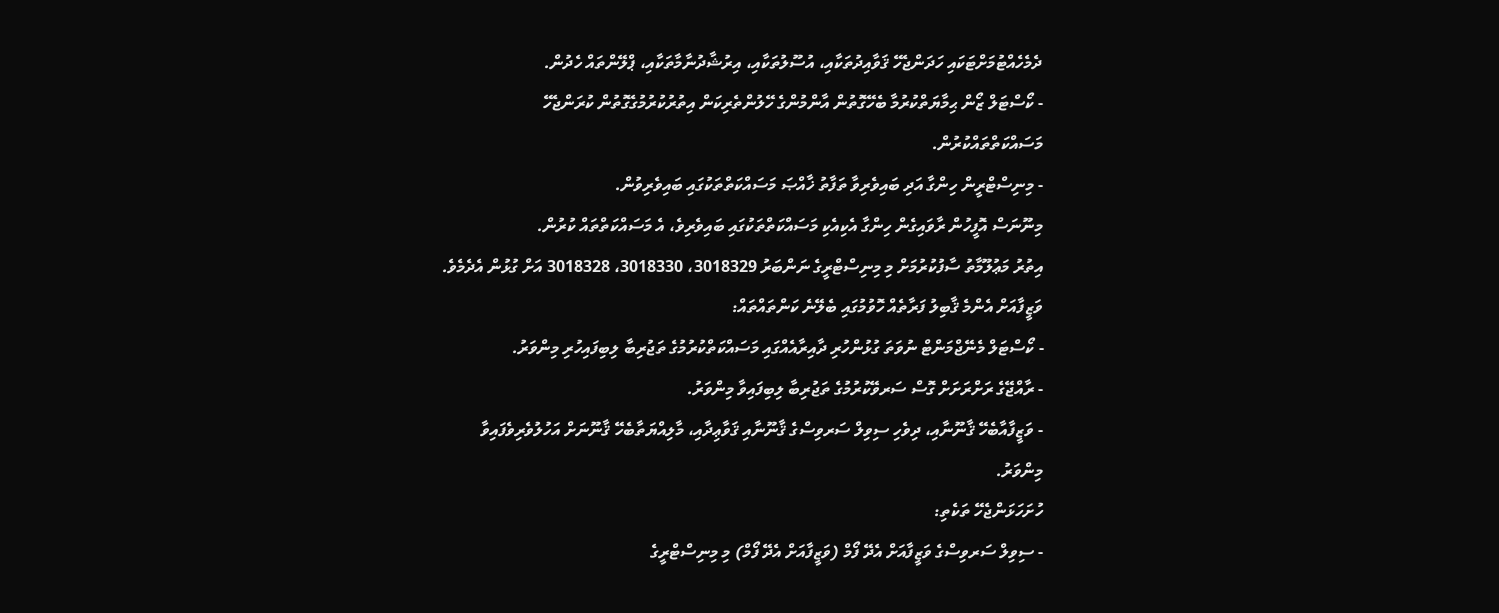ދެމެހެއްޓުމަށްޓަކައި ހަދަންޖެހޭ ޤަވާއިދުތަކާއި، އުސޫލުތަކާއި، އިރުޝާދުނާމާތަކާއި، ޕްލޭންތައް ހެދުން.
- ކޯސްޓަލް ޒޯން ޙިމާޔަތްކުރުމާ ބެހޭގޮތުން އާންމުންގެ ހޭލުންތެރިކަން އިތުރުކުރުމުގެގޮތުން ކުރަންޖެހޭ މަސައްކަތްތައްކުރުން.
- މިނިސްޓްރީން ހިންގާ އަދި ބައިވެރިވާ ތަފާތު ޚާއްޞަ މަސައްކަތްތަކުގައި ބައިވެރިވުން.
މިނޫނަސް އޮފީހުން ރާވައިގެން ހިންގާ އެކިއެކި މަސައްކަތްތަކުގައި ބައިވެރިވެ، އެ މަސައްކަތްތައް ކުރުން.
އިތުރު މަޢުލޫމާތު ސާފުކުރުމަށް މި މިނިސްޓްރީގެ ނަންބަރު 3018329، 3018330، 3018328 އަށް ގުޅުން އެދެމެވެ.
ވަޒީފާއަށް އެންމެ ޤާބިލު ފަރާތެއް ހޮވުމުގައި ބެލޭނެ ކަންތައްތައް:
- ކޯސްޓަލް މެނޭޖްމަންޓް ނުވަތަ ގުޅުންހުރި ދާއިރާއެއްގައި މަސައްކަތްކުރުމުގެ ތަޖުރިބާ ލިބިފައިހުރި މިންވަރު.
- ރާއްޖޭގެ ރަށްރަށަށް ގޮސް ސަރވޭކުރުމުގެ ތަޖުރިބާ ލިބިފައިވާ މިންވަރު.
- ވަޒީފާއާބެހޭ ޤާނޫނާއި، ދިވެހި ސިވިލް ސަރވިސްގެ ޤާނޫނާއި ޤަވާޢިދާއި، މާލިއްޔަތާބެހޭ ޤާނޫނަށް އަހުލުވެރިވެފައިވާ މިންވަރު.
ހުށަހަޅަންޖެހޭ ތަކެތި:
- ސިވިލް ސަރވިސްގެ ވަޒީފާއަށް އެދޭ ފޯމް (ވަޒީފާއަށް އެދޭ ފޯމް) މި މިނިސްޓްރީގެ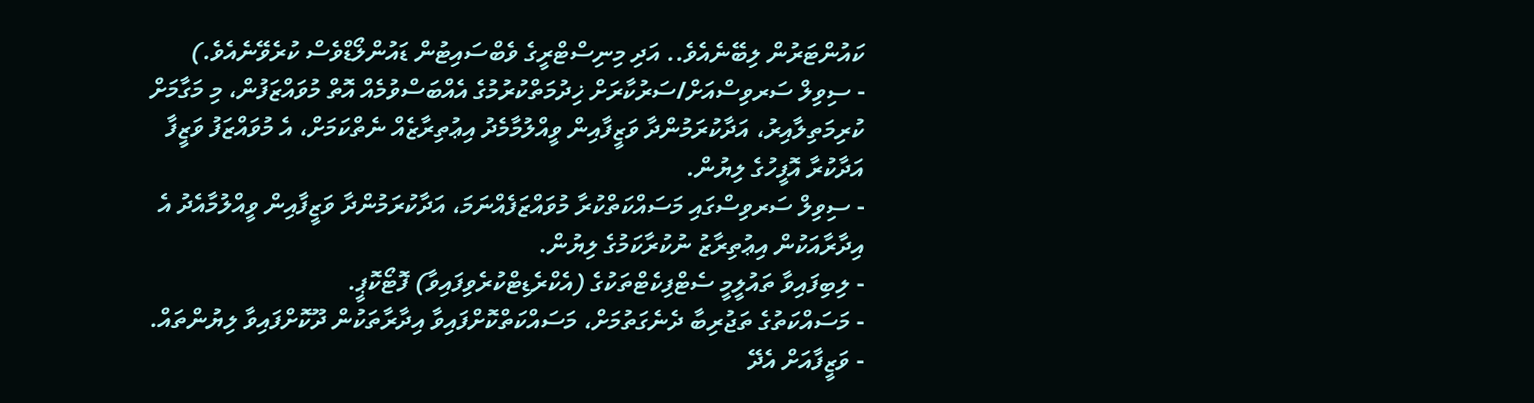ކައުންޓަރުން ލިބޭނެއެވެ.. އަދި މިނިސްޓްރީގެ ވެބްސައިޓުން ޑައުންލޯޑްވެސް ކުރެވޭނެއެވެ.)
- ސިވިލް ސަރވިސްއަށް/ސަރުކާރަށް ޚިދުމަތްކުރުމުގެ އެއްބަސްވުމެއް އޮތް މުވައްޒަފުން، މި މަގާމަށް ކުރިމަތިލާއިރު، އަދާކުރަމުންދާ ވަޒީފާއިން ވީއްލުމާމެދު އިޢުތިރާޒެއް ނެތްކަމަށް، އެ މުވައްޒަފު ވަޒީފާ އަދާކުރާ އޮފީހުގެ ލިޔުން.
- ސިވިލް ސަރވިސްގައި މަސައްކަތްކުރާ މުވައްޒަފެއްނަމަ، އަދާކުރަމުންދާ ވަޒީފާއިން ވީއްލުމާއެދު އެ އިދާރާއަކުން އިޢުތިރާޒު ނުކުރާކަމުގެ ލިޔުން.
- ލިބިފައިވާ ތައުލީމީ ސެޓްފިކެޓްތަކުގެ (އެކްރެޑިޓްކުރެވިފައިވާ) ފޮޓޯކޮޕީ.
- މަސައްކަތުގެ ތަޖުރިބާ ދެނެގަތުމަށް، މަސައްކަތްކޮށްފައިވާ އިދާރާތަކުން ދޫކޮށްފައިވާ ލިޔުންތައް.
- ވަޒީފާއަށް އެދޭ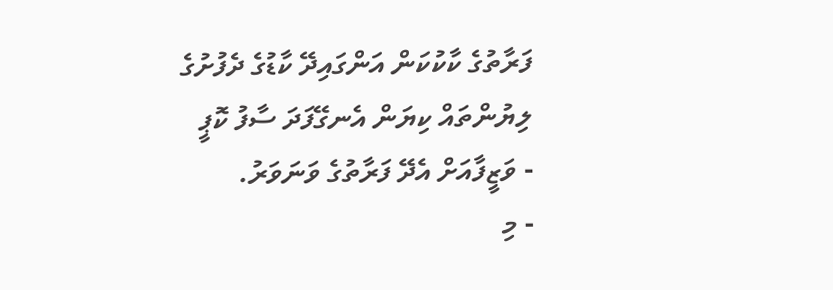ފަރާތުގެ ކާކުކަން އަންގައިދޭ ކާޑުގެ ދެފުށުގެ ލިޔުންތައް ކިޔަން އެނގޭފަދަ ސާފު ކޮޕީ
- ވަޒީފާއަށް އެދޭ ފަރާތުގެ ވަނަވަރު.
- މި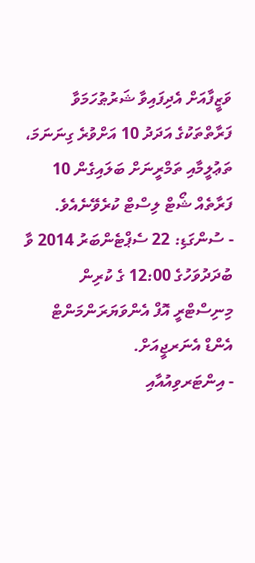ވަޒީފާއަށް އެދިފައިވާ ޝަރުޠުހަމަވާ ފަރާތްތަކުގެ އަދަދު 10 އަށްވުރެ ގިނަނަމަ، ތަޢުލީމާއި ތަމްރީނަށް ބަލައިގެން 10 ފަރާތެއް ޝޯޓް ލިސްޓް ކުރެވޭނެއެވެ.
- ސުންގަޑި: 22 ސެޕްޓެންބަރު 2014 ވާ ބުދަދުވަހުގެ 12:00 ގެ ކުރިން މިނިސްޓްރީ އޮފް އެންވަޔަރަންމަންޓް އެންޑް އެނަރޖީއަށް.
- އިންޓަރވިއުއާއި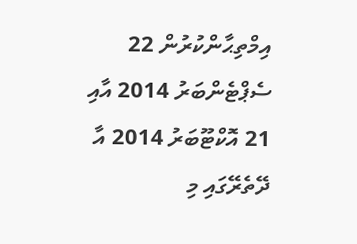އިމްތިޙާންކުރުން 22 ސެޕްޓެންބަރު 2014 އާއި 21 އޮކްޓޫބަރު 2014 އާ ދޭތެރޭގައި މި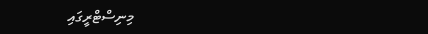މިނިސްޓްރީގައި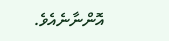އޮންނާނެއެވެ.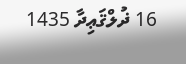16 ޛުލްޤަޢިދާ 1435